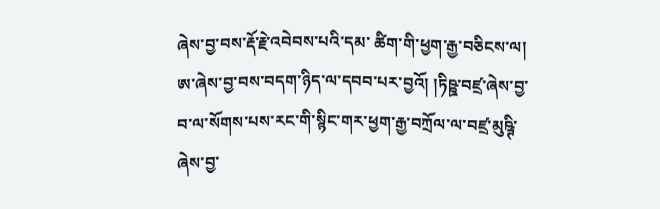ཞེས་བྱ་བས་རྡོ་རྗེ་འབེབས་པའི་དམ་ ཚིག་གི་ཕྱག་རྒྱ་བཅིངས་ལ། ཨ་ཞེས་བྱ་བས་བདག་ཉིད་ལ་དབབ་པར་བྱའོ། །ཏིཥྛ་བཛྲ་ཞེས་བྱ་བ་ལ་སོགས་པས་རང་གི་སྙིང་གར་ཕྱག་རྒྱ་བཀྲོལ་ལ་བཛྲ་མུཥྚི་ཞེས་བྱ་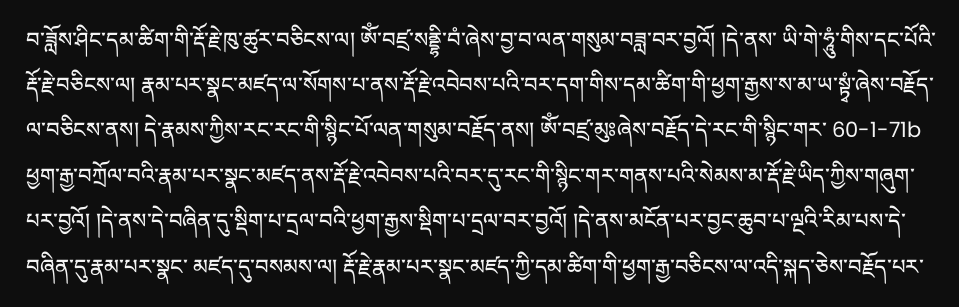བ་ཟློས་ཤིང་དམ་ཚིག་གི་རྡོ་རྗེ་ཁུ་ཚུར་བཅིངས་ལ། ཨོཾ་བཛྲ་སནྡྷི་བཾ་ཞེས་བྱ་བ་ལན་གསུམ་བཟླ་བར་བྱའོ། །དེ་ནས་ ཡི་གེ་ཧཱུཾ་གིས་དང་པོའི་རྡོ་རྗེ་བཅིངས་ལ། རྣམ་པར་སྣང་མཛད་ལ་སོགས་པ་ནས་རྡོ་རྗེ་འབེབས་པའི་བར་དག་གིས་དམ་ཚིག་གི་ཕྱག་རྒྱས་ས་མ་ཡ་སྟྭཾ་ཞེས་བརྗོད་ལ་བཅིངས་ནས། དེ་རྣམས་ཀྱིས་རང་རང་གི་སྙིང་པོ་ལན་གསུམ་བརྗོད་ནས། ཨོཾ་བཛྲ་མུཿཞེས་བརྗོད་དེ་རང་གི་སྙིང་གར་ 60-1-71b ཕྱག་རྒྱ་བཀྲོལ་བའི་རྣམ་པར་སྣང་མཛད་ནས་རྡོ་རྗེ་འབེབས་པའི་བར་དུ་རང་གི་སྙིང་གར་གནས་པའི་སེམས་མ་རྡོ་རྗེ་ཡིད་ཀྱིས་གཞུག་པར་བྱའོ། །དེ་ནས་དེ་བཞིན་དུ་སྡིག་པ་དྲལ་བའི་ཕྱག་རྒྱས་སྡིག་པ་དྲལ་བར་བྱའོ། །དེ་ནས་མངོན་པར་བྱང་ཆུབ་པ་ལྔའི་རིམ་པས་དེ་བཞིན་དུ་རྣམ་པར་སྣང་ མཛད་དུ་བསམས་ལ། རྡོ་རྗེ་རྣམ་པར་སྣང་མཛད་ཀྱི་དམ་ཚིག་གི་ཕྱག་རྒྱ་བཅིངས་ལ་འདི་སྐད་ཅེས་བརྗོད་པར་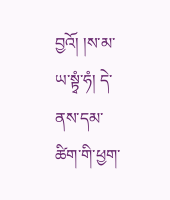བྱའོ། །ས་མ་ཡ་སྟྭཾ་ཧཾ། དེ་ནས་དམ་ཚིག་གི་ཕྱག་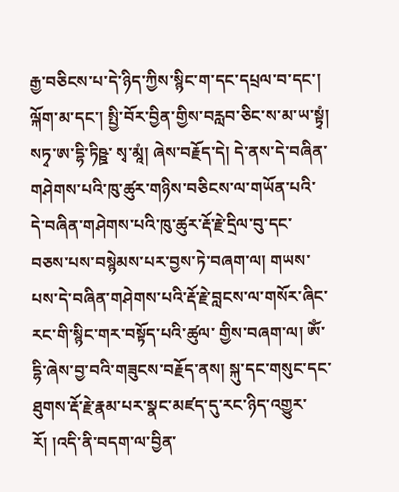རྒྱ་བཅིངས་པ་དེ་ཉིད་ཀྱིས་སྙིང་ག་དང་དཔྲལ་བ་དང་། ལྐོག་མ་དང་། སྤྱི་བོར་བྱིན་གྱིས་བརླབ་ཅིང་ས་མ་ཡ་སྟྭཾ། སཏྭ་ཨ་དྷི་ཏིཥྛ་ སྭ་མཱཾ། ཞེས་བརྗོད་དེ། དེ་ནས་དེ་བཞིན་གཤེགས་པའི་ཁུ་ཚུར་གཉིས་བཅིངས་ལ་གཡོན་པའི་དེ་བཞིན་གཤེགས་པའི་ཁུ་ཚུར་རྡོ་རྗེ་དྲིལ་བུ་དང་བཅས་པས་བསྙེམས་པར་བྱས་ཏེ་བཞག་ལ། གཡས་པས་དེ་བཞིན་གཤེགས་པའི་རྡོ་རྗེ་བླངས་ལ་གསོར་ཞིང་རང་གི་སྙིང་གར་བསྟོད་པའི་ཚུལ་ གྱིས་བཞག་ལ། ཨོཾ་དྷི་ཞེས་བྱ་བའི་གཟུངས་བརྗོད་ནས། སྐུ་དང་གསུང་དང་ཐུགས་རྡོ་རྗེ་རྣམ་པར་སྣང་མཛད་དུ་རང་ཉིད་འགྱུར་རོ། །འདི་ནི་བདག་ལ་བྱིན་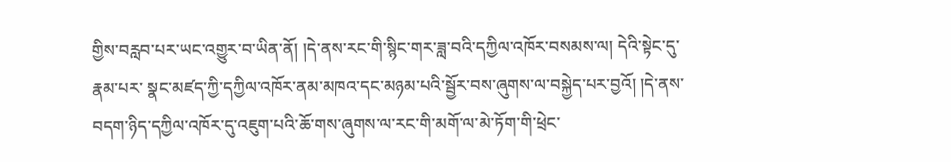གྱིས་བརླབ་པར་ཡང་འགྱུར་བ་ཡིན་ནོ། །དེ་ནས་རང་གི་སྙིང་གར་ཟླ་བའི་དཀྱིལ་འཁོར་བསམས་ལ། དེའི་སྟེང་དུ་རྣམ་པར་ སྣང་མཛད་ཀྱི་དཀྱིལ་འཁོར་ནམ་མཁའ་དང་མཉམ་པའི་སྦྱོར་བས་ཞུགས་ལ་བསྐྱེད་པར་བྱའོ། །དེ་ནས་བདག་ཉིད་དཀྱིལ་འཁོར་དུ་འཇུག་པའི་ཆོ་གས་ཞུགས་ལ་རང་གི་མགོ་ལ་མེ་ཏོག་གི་ཕྲེང་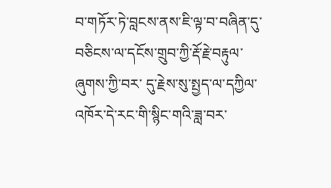བ་གཏོར་ཏེ་བླངས་ནས་ཇི་ལྟ་བ་བཞིན་དུ་བཅིངས་ལ་དངོས་གྲུབ་ཀྱི་རྡོ་རྗེ་བརྟུལ་ཞུགས་ཀྱི་བར་ དུ་རྗེས་སུ་སྤྱད་ལ་དཀྱིལ་འཁོར་དེ་རང་གི་སྙིང་གའི་ཟླ་བར་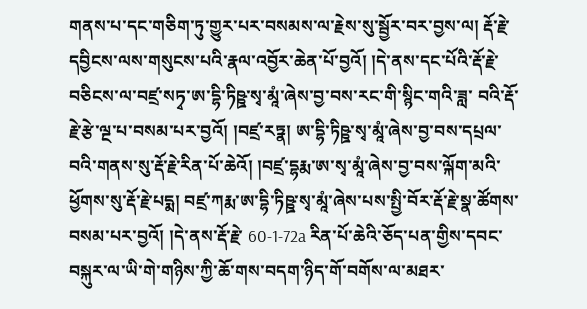གནས་པ་དང་གཅིག་ཏུ་གྱུར་པར་བསམས་ལ་རྗེས་སུ་སྦྱོར་བར་བྱས་ལ། རྡོ་རྗེ་དབྱིངས་ལས་གསུངས་པའི་རྣལ་འབྱོར་ཆེན་པོ་བྱའོ། །དེ་ནས་དང་པོའི་རྡོ་རྗེ་བཅིངས་ལ་བཛྲ་སཏྭ་ཨ་དྷི་ཏིཥྛ་སྭ་མཱཾ་ཞེས་བྱ་བས་རང་གི་སྙིང་གའི་ཟླ་ བའི་རྡོ་རྗེ་རྩེ་ལྔ་པ་བསམ་པར་བྱའོ། །བཛྲ་རཏྣ། ཨ་དྷི་ཏིཥྛ་སྭ་མཱཾ་ཞེས་བྱ་བས་དཔྲལ་བའི་གནས་སུ་རྡོ་རྗེ་རིན་པོ་ཆེའོ། །བཛྲ་དྷརྨ་ཨ་སྭ་མཱཾ་ཞེས་བྱ་བས་ལྐོག་མའི་ཕྱོགས་སུ་རྡོ་རྗེ་པདྨ། བཛྲ་ཀརྨ་ཨ་དྷི་ཏིཥྛ་སྭ་མཱཾ་ཞེས་པས་སྤྱི་བོར་རྡོ་རྗེ་སྣ་ཚོགས་བསམ་པར་བྱའོ། །དེ་ནས་རྡོ་རྗེ་ 60-1-72a རིན་པོ་ཆེའི་ཅོད་པན་གྱིས་དབང་བསྐུར་ལ་ཡི་གེ་གཉིས་ཀྱི་ཆོ་གས་བདག་ཉིད་གོ་བགོས་ལ་མཐར་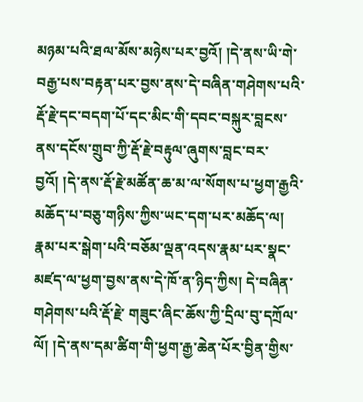མཉམ་པའི་ཐལ་མོས་མཉེས་པར་བྱའོ། །དེ་ནས་ཡི་གེ་བརྒྱ་པས་བརྟན་པར་བྱས་ནས་དེ་བཞིན་གཤེགས་པའི་རྡོ་རྗེ་དང་བདག་པོ་དང་མིང་གི་དབང་བསྐུར་བླངས་ ནས་དངོས་གྲུབ་ཀྱི་རྡོ་རྗེ་བརྟུལ་ཞུགས་བླང་བར་བྱའོ། །དེ་ནས་རྡོ་རྗེ་མཚོན་ཆ་མ་ལ་སོགས་པ་ཕྱག་རྒྱའི་མཆོད་པ་བཅུ་གཉིས་ཀྱིས་ཡང་དག་པར་མཆོད་ལ། རྣམ་པར་སྒེག་པའི་བཅོམ་ལྡན་འདས་རྣམ་པར་སྣང་མཛད་ལ་ཕྱག་བྱས་ནས་དེ་ཁོ་ན་ཉིད་ཀྱིས། དེ་བཞིན་གཤེགས་པའི་རྡོ་རྗེ་ གཟུང་ཞིང་ཆོས་ཀྱི་དྲིལ་བུ་དཀྲོལ་ལོ། །དེ་ནས་དམ་ཚིག་གི་ཕྱག་རྒྱ་ཆེན་པོར་བྱིན་གྱིས་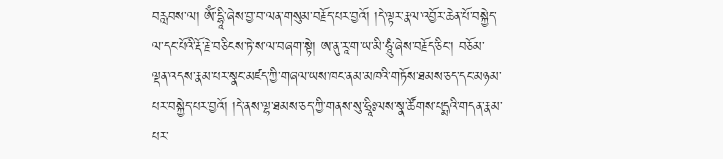བརླབས་ལ། ཨོཾ་དྷཱི་ཞེས་བྱ་བ་ལན་གསུམ་བརྗོད་པར་བྱའོ། །དེ་ལྟར་རྣལ་འབྱོར་ཆེན་པོ་བསྐྱེད་ལ་དང་པོའི་རྡོ་རྗེ་བཅིངས་ཏེ་ས་ལ་བཞག་སྟེ། ཨ་ནུ་རཱ་ག་ཡ་མི་ཧཱུཾ་ཞེས་བརྗོད་ཅིང་། བཅོམ་ ལྡན་འདས་རྣམ་པར་སྣང་མཛད་ཀྱི་གཞལ་ཡས་ཁང་ནམ་མཁའི་གཏོས་ཐམས་ཅད་དང་མཉམ་པར་བསྐྱེད་པར་བྱའོ། །དེ་ནས་ལྷ་ཐམས་ཅད་ཀྱི་གནས་སུ་ཧྲཱིཿལས་སྣ་ཚོགས་པདྨའི་གདན་རྣམ་པར་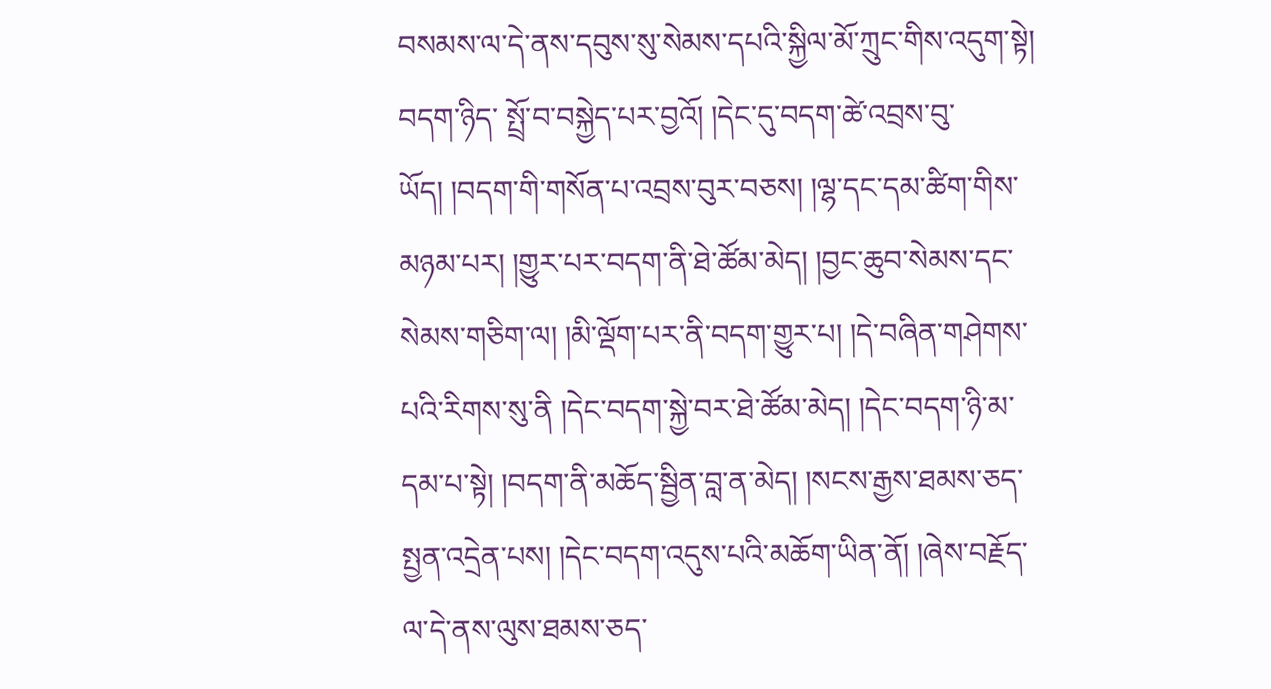བསམས་ལ་དེ་ནས་དབུས་སུ་སེམས་དཔའི་སྐྱིལ་མོ་ཀྲུང་གིས་འདུག་སྟེ། བདག་ཉིད་ སྤྲོ་བ་བསྐྱེད་པར་བྱའོ། །དེང་དུ་བདག་ཚེ་འབྲས་བུ་ཡོད། །བདག་གི་གསོན་པ་འབྲས་བུར་བཅས། །ལྷ་དང་དམ་ཚིག་གིས་མཉམ་པར། །གྱུར་པར་བདག་ནི་ཐེ་ཚོམ་མེད། །བྱང་ཆུབ་སེམས་དང་སེམས་གཅིག་ལ། །མི་ལྡོག་པར་ནི་བདག་གྱུར་པ། །དེ་བཞིན་གཤེགས་ པའི་རིགས་སུ་ནི །དེང་བདག་སྐྱེ་བར་ཐེ་ཚོམ་མེད། །དེང་བདག་ཉི་མ་དམ་པ་སྟེ། །བདག་ནི་མཆོད་སྦྱིན་བླ་ན་མེད། །སངས་རྒྱས་ཐམས་ཅད་སྤྱན་འདྲེན་པས། །དེང་བདག་འདུས་པའི་མཆོག་ཡིན་ནོ། །ཞེས་བརྗོད་ལ་དེ་ནས་ལུས་ཐམས་ཅད་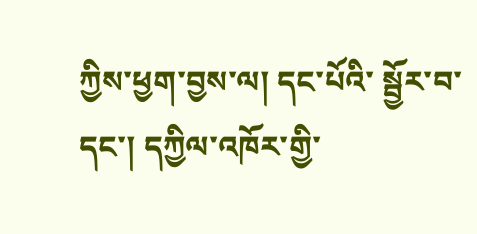ཀྱིས་ཕྱག་བྱས་ལ། དང་པོའི་ སྦྱོར་བ་དང་། དཀྱིལ་འཁོར་གྱི་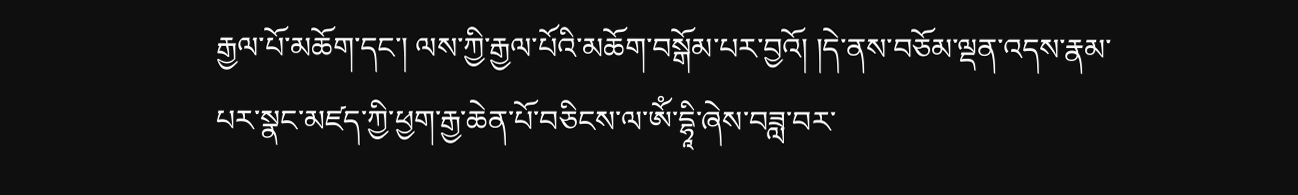རྒྱལ་པོ་མཆོག་དང་། ལས་ཀྱི་རྒྱལ་པོའི་མཆོག་བསྒོམ་པར་བྱའོ། །དེ་ནས་བཅོམ་ལྡན་འདས་རྣམ་པར་སྣང་མཛད་ཀྱི་ཕྱག་རྒྱ་ཆེན་པོ་བཅིངས་ལ་ཨོཾ་དྷཱི་ཞེས་བཟླ་བར་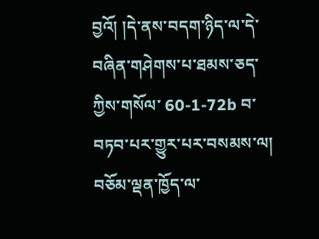བྱའོ། །དེ་ནས་བདག་ཉིད་ལ་དེ་བཞིན་གཤེགས་པ་ཐམས་ཅད་ཀྱིས་གསོལ་ 60-1-72b བ་བཏབ་པར་གྱུར་པར་བསམས་ལ། བཅོམ་ལྡན་ཁྱོད་ལ་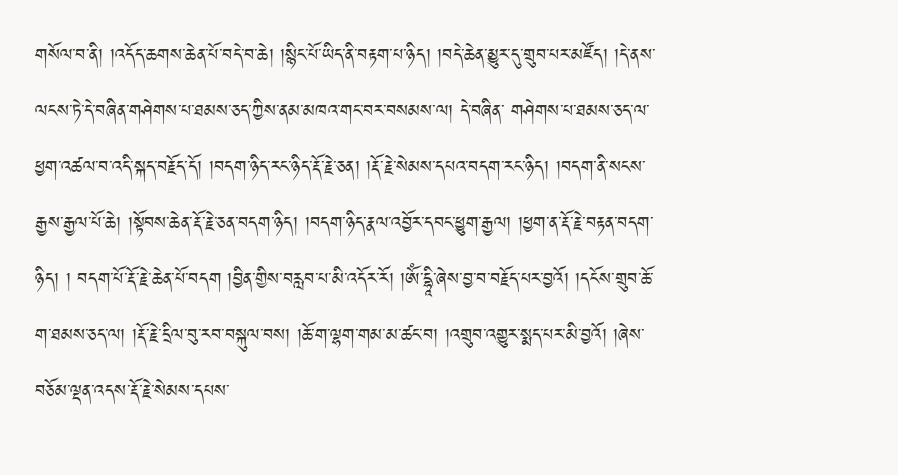གསོལ་བ་ནི། །འདོད་ཆགས་ཆེན་པོ་བདེ་བ་ཆེ། །སྙིང་པོ་ཡིད་ནི་བརྟག་པ་ཉིད། །བདེ་ཆེན་མྱུར་དུ་གྲུབ་པར་མཛོད། །དེ་ནས་ལངས་ཏེ་དེ་བཞིན་གཤེགས་པ་ཐམས་ཅད་ཀྱིས་ནམ་མཁའ་གང་བར་བསམས་ལ། དེ་བཞིན་ གཤེགས་པ་ཐམས་ཅད་ལ་ཕྱག་འཚལ་བ་འདི་སྐད་བརྗོད་དོ། །བདག་ཉིད་རང་ཉིད་རྡོ་རྗེ་ཅན། །རྡོ་རྗེ་སེམས་དཔའ་བདག་རང་ཉིད། །བདག་ནི་སངས་རྒྱས་རྒྱལ་པོ་ཆེ། །སྟོབས་ཆེན་རྡོ་རྗེ་ཅན་བདག་ཉིད། །བདག་ཉིད་རྣལ་འབྱོར་དབང་ཕྱུག་རྒྱལ། །ཕྱག་ན་རྡོ་རྗེ་བརྟན་བདག་ཉིད། ། བདག་པོ་རྡོ་རྗེ་ཆེན་པོ་བདག །བྱིན་གྱིས་བརླབ་པ་མི་འདོར་རོ། །ཨོཾ་དྷཱི་ཞེས་བྱ་བ་བརྗོད་པར་བྱའོ། །དངོས་གྲུབ་ཆོ་ག་ཐམས་ཅད་ལ། །རྡོ་རྗེ་དྲིལ་བུ་རབ་བསྐུལ་བས། །ཆོ་ག་ལྷག་གམ་མ་ཚང་བ། །འགྲུབ་འགྱུར་སྨད་པར་མི་བྱའོ། །ཞེས་བཅོམ་ལྡན་འདས་རྡོ་རྗེ་སེམས་དཔས་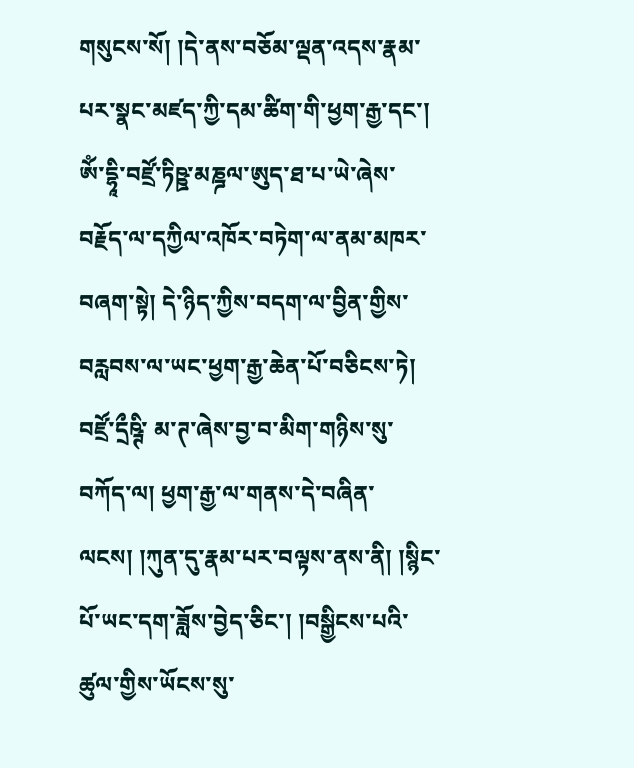གསུངས་སོ། །དེ་ནས་བཅོམ་ལྡན་འདས་རྣམ་པར་སྣང་མཛད་ཀྱི་དམ་ཚིག་གི་ཕྱག་རྒྱ་དང་། ཨོཾ་དྷཱི་བཛྲོ་ཏིཥྛ་མཎྜལ་ཨུད་ཐ་པ་ཡེ་ཞེས་བརྗོད་ལ་དཀྱིལ་འཁོར་བཏེག་ལ་ནམ་མཁར་བཞག་སྟེ། དེ་ཉིད་ཀྱིས་བདག་ལ་བྱིན་གྱིས་བརླབས་ལ་ཡང་ཕྱག་རྒྱ་ཆེན་པོ་བཅིངས་ཏེ། བཛྲོ་དྲྀཥྚི་ མ་ཊ་ཞེས་བྱ་བ་མིག་གཉིས་སུ་བཀོད་ལ། ཕྱག་རྒྱ་ལ་གནས་དེ་བཞིན་ལངས། །ཀུན་དུ་རྣམ་པར་བལྟས་ནས་ནི། །སྙིང་པོ་ཡང་དག་ཟློས་བྱེད་ཅིང་། །བསྒྱིངས་པའི་ཚུལ་གྱིས་ཡོངས་སུ་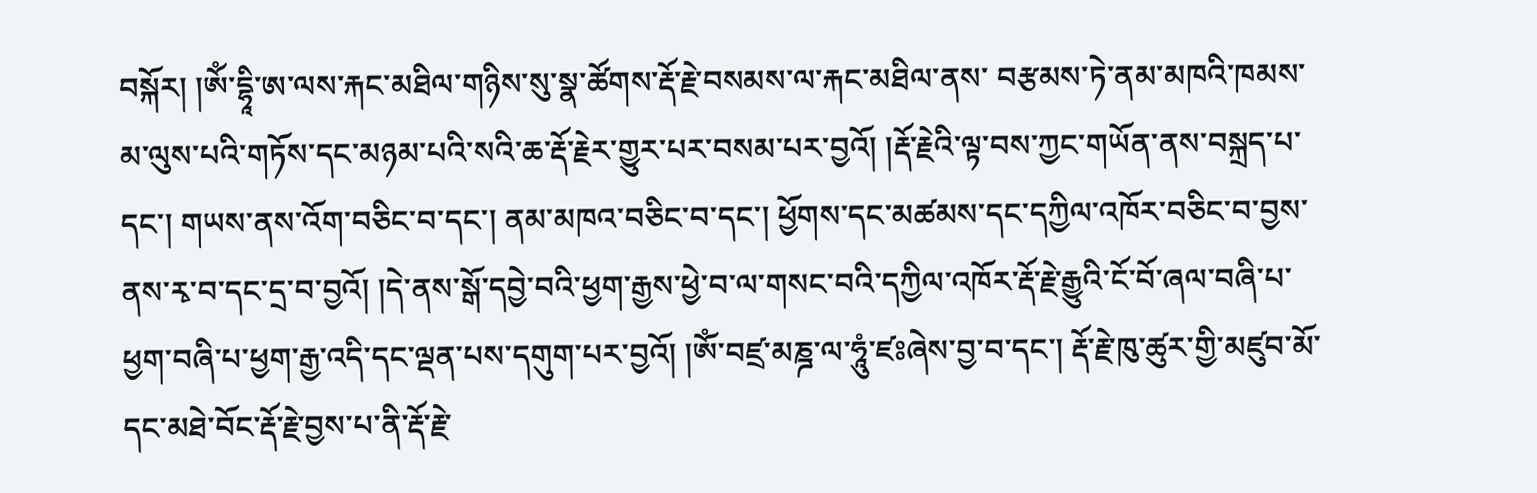བསྐོར། །ཨོཾ་དྷཱི་ཨ་ལས་རྐང་མཐིལ་གཉིས་སུ་སྣ་ཚོགས་རྡོ་རྗེ་བསམས་ལ་རྐང་མཐིལ་ནས་ བརྩམས་ཏེ་ནམ་མཁའི་ཁམས་མ་ལུས་པའི་གཏོས་དང་མཉམ་པའི་སའི་ཆ་རྡོ་རྗེར་གྱུར་པར་བསམ་པར་བྱའོ། །རྡོ་རྗེའི་ལྟ་བས་ཀྱང་གཡོན་ནས་བསྐྲད་པ་དང་། གཡས་ནས་འོག་བཅིང་བ་དང་། ནམ་མཁའ་བཅིང་བ་དང་། ཕྱོགས་དང་མཚམས་དང་དཀྱིལ་འཁོར་བཅིང་བ་བྱས་ ནས་རྭ་བ་དང་དྲ་བ་བྱའོ། །དེ་ནས་སྒོ་དབྱེ་བའི་ཕྱག་རྒྱས་ཕྱེ་བ་ལ་གསང་བའི་དཀྱིལ་འཁོར་རྡོ་རྗེ་རྒྱུའི་ངོ་བོ་ཞལ་བཞི་པ་ཕྱག་བཞི་པ་ཕྱག་རྒྱ་འདི་དང་ལྡན་པས་དགུག་པར་བྱའོ། །ཨོཾ་བཛྲ་མཎྜ་ལ་ཧཱུཾ་ཛཿཞེས་བྱ་བ་དང་། རྡོ་རྗེ་ཁུ་ཚུར་གྱི་མཛུབ་མོ་དང་མཐེ་བོང་རྡོ་རྗེ་བྱས་པ་ནི་རྡོ་རྗེ་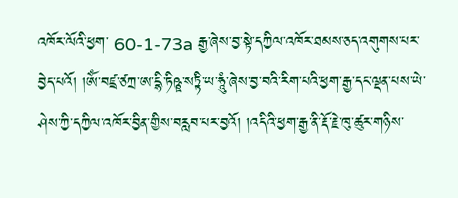འཁོར་ལོའི་ཕྱག་ 60-1-73a རྒྱ་ཞེས་བྱ་སྟེ་དཀྱིལ་འཁོར་ཐམས་ཅད་འགུགས་པར་བྱེད་པའོ། །ཨོཾ་བཛྲ་ཙཀྲ་ཨ་དྷི་ཏིཥྛ་སཏྟི་ཡ་ཧཱུཾ་ཞེས་བྱ་བའི་རིག་པའི་ཕྱག་རྒྱ་དང་ལྡན་པས་ཡེ་ཤེས་ཀྱི་དཀྱིལ་འཁོར་བྱིན་གྱིས་བརླབ་པར་བྱའོ། །འདིའི་ཕྱག་རྒྱ་ནི་རྡོ་རྗེ་ཁུ་ཚུར་གཉིས་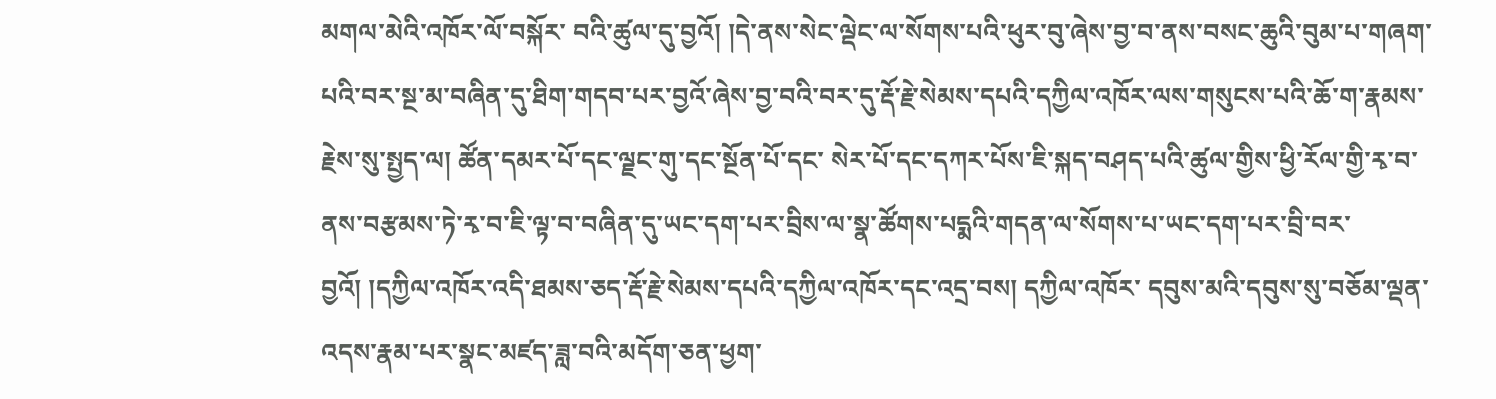མགལ་མེའི་འཁོར་ལོ་བསྐོར་ བའི་ཚུལ་དུ་བྱའོ། །དེ་ནས་སེང་ལྡེང་ལ་སོགས་པའི་ཕུར་བུ་ཞེས་བྱ་བ་ནས་བསང་ཆུའི་བུམ་པ་གཞག་པའི་བར་སྔ་མ་བཞིན་དུ་ཐིག་གདབ་པར་བྱའོ་ཞེས་བྱ་བའི་བར་དུ་རྡོ་རྗེ་སེམས་དཔའི་དཀྱིལ་འཁོར་ལས་གསུངས་པའི་ཆོ་ག་རྣམས་རྗེས་སུ་སྤྱད་ལ། ཚོན་དམར་པོ་དང་ལྗང་གུ་དང་སྔོན་པོ་དང་ སེར་པོ་དང་དཀར་པོས་ཇི་སྐད་བཤད་པའི་ཚུལ་གྱིས་ཕྱི་རོལ་གྱི་རྭ་བ་ནས་བརྩམས་ཏེ་རྭ་བ་ཇི་ལྟ་བ་བཞིན་དུ་ཡང་དག་པར་བྲིས་ལ་སྣ་ཚོགས་པདྨའི་གདན་ལ་སོགས་པ་ཡང་དག་པར་བྲི་བར་བྱའོ། །དཀྱིལ་འཁོར་འདི་ཐམས་ཅད་རྡོ་རྗེ་སེམས་དཔའི་དཀྱིལ་འཁོར་དང་འདྲ་བས། དཀྱིལ་འཁོར་ དབུས་མའི་དབུས་སུ་བཅོམ་ལྡན་འདས་རྣམ་པར་སྣང་མཛད་ཟླ་བའི་མདོག་ཅན་ཕྱག་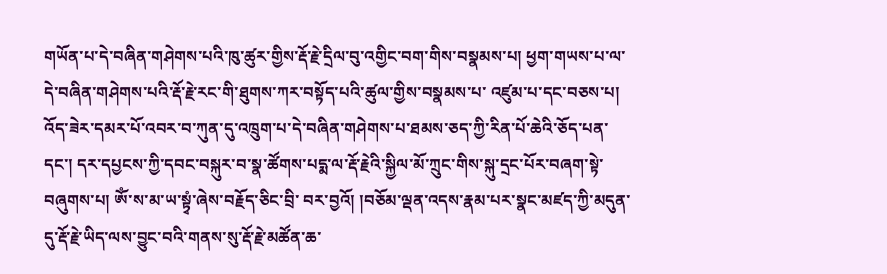གཡོན་པ་དེ་བཞིན་གཤེགས་པའི་ཁུ་ཚུར་གྱིས་རྡོ་རྗེ་དྲིལ་བུ་འགྱིང་བག་གིས་བསྣམས་པ། ཕྱག་གཡས་པ་ལ་དེ་བཞིན་གཤེགས་པའི་རྡོ་རྗེ་རང་གི་ཐུགས་ཀར་བསྟོད་པའི་ཚུལ་གྱིས་བསྣམས་པ་ འཛུམ་པ་དང་བཅས་པ། འོད་ཟེར་དམར་པོ་འབར་བ་ཀུན་དུ་འཁྲུག་པ་དེ་བཞིན་གཤེགས་པ་ཐམས་ཅད་ཀྱི་རིན་པོ་ཆེའི་ཅོད་པན་དང་། དར་དཔྱངས་ཀྱི་དབང་བསྐུར་བ་སྣ་ཚོགས་པདྨ་ལ་རྡོ་རྗེའི་སྐྱིལ་མོ་ཀྲུང་གིས་སྐུ་དྲང་པོར་བཞག་སྟེ་བཞུགས་པ། ཨོཾ་ས་མ་ཡ་སྟྭཾ་ཞེས་བརྗོད་ཅིང་བྲི་ བར་བྱའོ། །བཅོམ་ལྡན་འདས་རྣམ་པར་སྣང་མཛད་ཀྱི་མདུན་དུ་རྡོ་རྗེ་ཡིད་ལས་བྱུང་བའི་གནས་སུ་རྡོ་རྗེ་མཚོན་ཆ་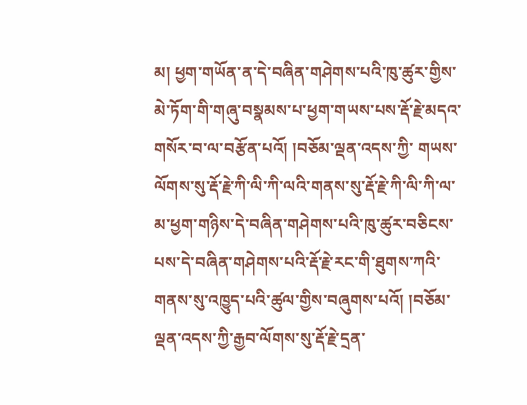མ། ཕྱག་གཡོན་ན་དེ་བཞིན་གཤེགས་པའི་ཁུ་ཚུར་གྱིས་མེ་ཏོག་གི་གཞུ་བསྣམས་པ་ཕྱག་གཡས་པས་རྡོ་རྗེ་མདའ་གསོར་བ་ལ་བརྩོན་པའོ། །བཅོམ་ལྡན་འདས་ཀྱི་ གཡས་ལོགས་སུ་རྡོ་རྗེ་ཀི་ལི་ཀི་ལའི་གནས་སུ་རྡོ་རྗེ་ཀི་ལི་ཀི་ལ་མ་ཕྱག་གཉིས་དེ་བཞིན་གཤེགས་པའི་ཁུ་ཚུར་བཅིངས་པས་དེ་བཞིན་གཤེགས་པའི་རྡོ་རྗེ་རང་གི་ཐུགས་ཀའི་གནས་སུ་འཁྱུད་པའི་ཚུལ་གྱིས་བཞུགས་པའོ། །བཅོམ་ལྡན་འདས་ཀྱི་རྒྱབ་ལོགས་སུ་རྡོ་རྗེ་དྲན་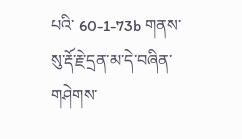པའི་ 60-1-73b གནས་སུ་རྡོ་རྗེ་དྲན་མ་དེ་བཞིན་གཤེགས་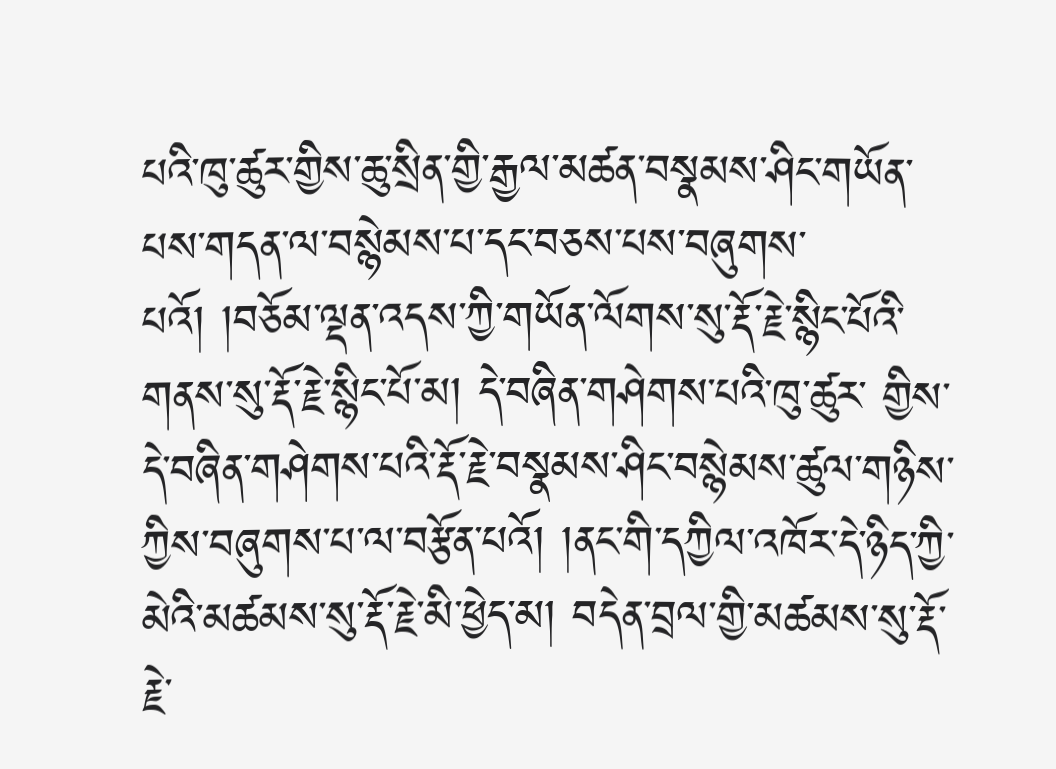པའི་ཁུ་ཚུར་གྱིས་ཆུ་སྲིན་གྱི་རྒྱལ་མཚན་བསྣམས་ཤིང་གཡོན་པས་གདན་ལ་བསྙེམས་པ་དང་བཅས་པས་བཞུགས་པའོ། །བཅོམ་ལྡན་འདས་ཀྱི་གཡོན་ལོགས་སུ་རྡོ་རྗེ་སྙིང་པོའི་གནས་སུ་རྡོ་རྗེ་སྙིང་པོ་མ། དེ་བཞིན་གཤེགས་པའི་ཁུ་ཚུར་ གྱིས་དེ་བཞིན་གཤེགས་པའི་རྡོ་རྗེ་བསྣམས་ཤིང་བསྙེམས་ཚུལ་གཉིས་ཀྱིས་བཞུགས་པ་ལ་བརྩོན་པའོ། །ནང་གི་དཀྱིལ་འཁོར་དེ་ཉིད་ཀྱི་མེའི་མཚམས་སུ་རྡོ་རྗེ་མི་ཕྱེད་མ། བདེན་བྲལ་གྱི་མཚམས་སུ་རྡོ་རྗེ་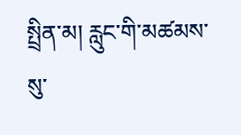སྤྲིན་མ། རླུང་གི་མཚམས་སུ་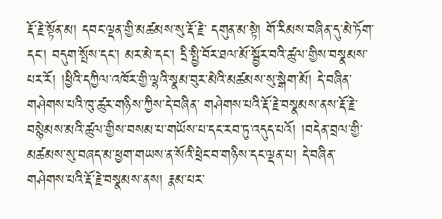རྡོ་རྗེ་སྟོན་མ། དབང་ལྡན་གྱི་མཚམས་སུ་རྡོ་རྗེ་ དགུན་མ་སྟེ། གོ་རིམས་བཞིན་དུ་མེ་ཏོག་དང་། བདུག་སྤོས་དང་། མར་མེ་དང་། དྲི་སྤྱི་བོར་ཐལ་མོ་སྦྱོར་བའི་ཚུལ་གྱིས་བསྣམས་པར་རོ། །ཕྱིའི་དཀྱིལ་འཁོར་གྱི་ལྷའི་སྣམ་བུར་མེའི་མཚམས་སུ་སྒེག་མོ། དེ་བཞིན་གཤེགས་པའི་ཁུ་ཚུར་གཉིས་ཀྱིས་དེ་བཞིན་ གཤེགས་པའི་རྡོ་རྗེ་བསྣམས་ནས་རྡོ་རྗེ་བསྙེམས་མའི་ཚུལ་གྱིས་བསམ་པ་གཡོས་པ་དང་རབ་ཏུ་འདུད་པའོ། །བདེན་བྲལ་གྱི་མཚམས་སུ་བཞད་མ་ཕྱག་གཡས་ན་སོའི་ཕྲེང་བ་གཉིས་དང་ལྡན་པ། དེ་བཞིན་གཤེགས་པའི་རྡོ་རྗེ་བསྣམས་ནས། རྣམ་པར་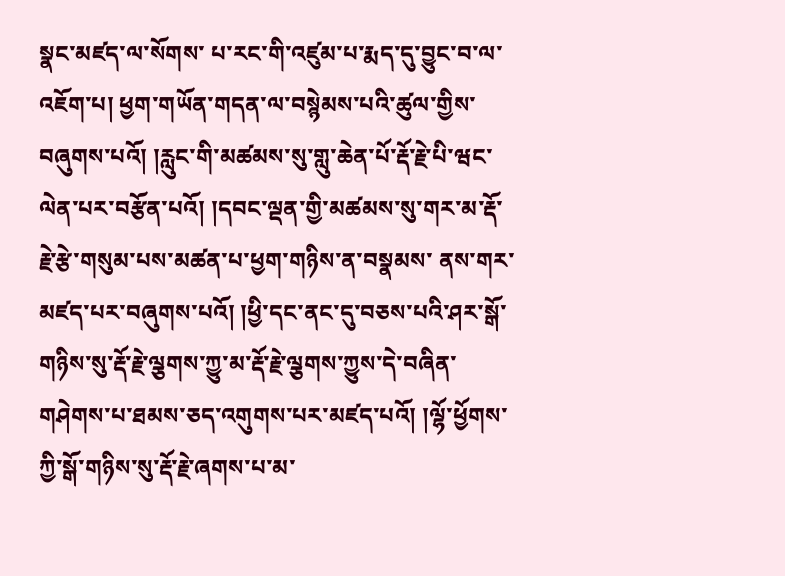སྣང་མཛད་ལ་སོགས་ པ་རང་གི་འཛུམ་པ་རྨད་དུ་བྱུང་བ་ལ་འཇོག་པ། ཕྱག་གཡོན་གདན་ལ་བསྙེམས་པའི་ཚུལ་གྱིས་བཞུགས་པའོ། །རླུང་གི་མཚམས་སུ་གླུ་ཆེན་པོ་རྡོ་རྗེ་པི་ཝང་ལེན་པར་བརྩོན་པའོ། །དབང་ལྡན་གྱི་མཚམས་སུ་གར་མ་རྡོ་རྗེ་རྩེ་གསུམ་པས་མཚན་པ་ཕྱག་གཉིས་ན་བསྣམས་ ནས་གར་མཛད་པར་བཞུགས་པའོ། །ཕྱི་དང་ནང་དུ་བཅས་པའི་ཤར་སྒོ་གཉིས་སུ་རྡོ་རྗེ་ལྕགས་ཀྱུ་མ་རྡོ་རྗེ་ལྕགས་ཀྱུས་དེ་བཞིན་གཤེགས་པ་ཐམས་ཅད་འགུགས་པར་མཛད་པའོ། །ལྷོ་ཕྱོགས་ཀྱི་སྒོ་གཉིས་སུ་རྡོ་རྗེ་ཞགས་པ་མ་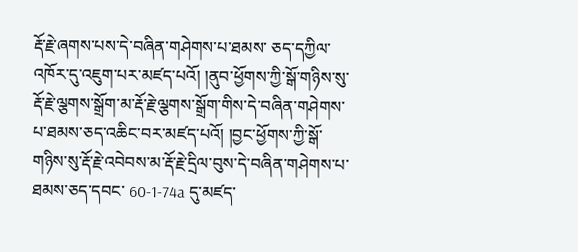རྡོ་རྗེ་ཞགས་པས་དེ་བཞིན་གཤེགས་པ་ཐམས་ ཅད་དཀྱིལ་འཁོར་དུ་འཇུག་པར་མཛད་པའོ། །ནུབ་ཕྱོགས་ཀྱི་སྒོ་གཉིས་སུ་རྡོ་རྗེ་ལྕགས་སྒྲོག་མ་རྡོ་རྗེ་ལྕགས་སྒྲོག་གིས་དེ་བཞིན་གཤེགས་པ་ཐམས་ཅད་འཆིང་བར་མཛད་པའོ། །བྱང་ཕྱོགས་ཀྱི་སྒོ་གཉིས་སུ་རྡོ་རྗེ་འབེབས་མ་རྡོ་རྗེ་དྲིལ་བུས་དེ་བཞིན་གཤེགས་པ་ཐམས་ཅད་དབང་ 60-1-74a དུ་མཛད་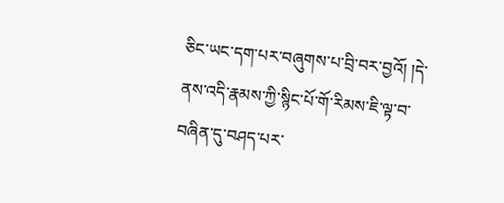ཅིང་ཡང་དག་པར་བཞུགས་པ་བྲི་བར་བྱའོ། །དེ་ནས་འདི་རྣམས་ཀྱི་སྙིང་པོ་གོ་རིམས་ཇི་ལྟ་བ་བཞིན་དུ་བཤད་པར་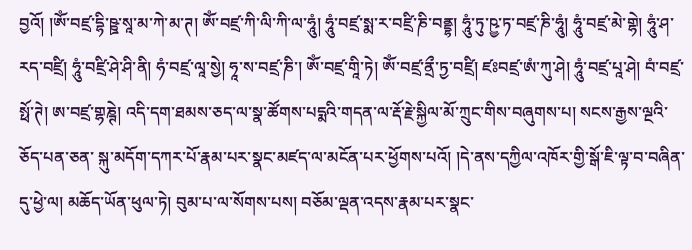བྱའོ། །ཨོཾ་བཛྲ་དྷི་ཥྛ་སཱ་མ་ཀེ་མ་ཊ། ཨོཾ་བཛྲ་ཀི་ལི་ཀི་ལ་ཧཱུཾ། ཧཱུཾ་བཛྲ་སྨ་ར་བཛྲི་ཎི་བནྡྷ། ཧཱུཾ་ཏུ་ཥྱ་ཏ་བཛྲ་ཎི་ཧཱུཾ། ཧཱུཾ་བཛྲ་མེ་གྷེ། ཧཱུཾ་ཤ་རད་བཛྲི། ཧཱུཾ་བཛྲི་ཤེ་ཤི་ནི། ཧཾ་བཛྲ་ལཱ་སྱེ། ཧཱ་ས་བཛྲ་ཎི་། ཨོཾ་བཛྲ་གཱི་ཏེ། ཨོཾ་བཛྲ་ནྲྀ་ཏྱ་བཛྲི། ཛཿབཛྲ་ཨཾ་ཀུ་ཤེ། ཧཱུཾ་བཛྲ་པཱ་ཤེ། བཾ་བཛྲ་སྥོ་ཊེ། ཨ་བཛྲ་གྷཎྚེ། འདི་དག་ཐམས་ཅད་ལ་སྣ་ཚོགས་པདྨའི་གདན་ལ་རྡོ་རྗེ་སྐྱིལ་མོ་ཀྲུང་གིས་བཞུགས་པ། སངས་རྒྱས་ལྔའི་ཅོད་པན་ཅན་ སྐུ་མདོག་དཀར་པོ་རྣམ་པར་སྣང་མཛད་ལ་མངོན་པར་ཕྱོགས་པའོ། །དེ་ནས་དཀྱིལ་འཁོར་གྱི་སྒོ་ཇི་ལྟ་བ་བཞིན་དུ་ཕྱེ་ལ། མཆོད་ཡོན་ཕུལ་ཏེ། བུམ་པ་ལ་སོགས་པས། བཅོམ་ལྡན་འདས་རྣམ་པར་སྣང་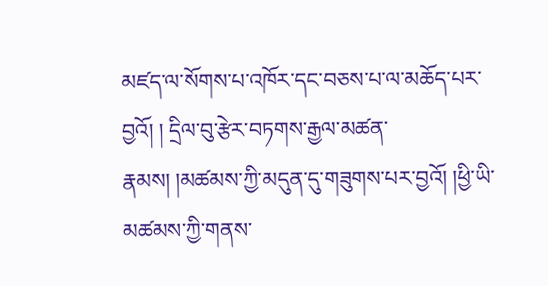མཛད་ལ་སོགས་པ་འཁོར་དང་བཅས་པ་ལ་མཆོད་པར་བྱའོ། ། དྲིལ་བུ་རྩེར་བཏགས་རྒྱལ་མཚན་རྣམས། །མཚམས་ཀྱི་མདུན་དུ་གཟུགས་པར་བྱའོ། །ཕྱི་ཡི་མཚམས་ཀྱི་གནས་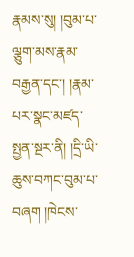རྣམས་སུ། །བུམ་པ་ལྕུག་མས་རྣམ་བརྒྱན་དང་། །རྣམ་པར་སྣང་མཛད་སྤྱན་སྔར་ནི། །དྲི་ཡི་ཆུས་བཀང་བུམ་པ་བཞག །ཁེངས་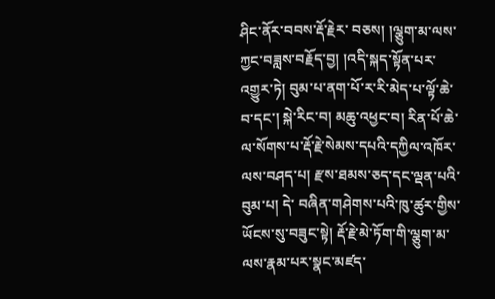ཤིང་ནོར་བབས་རྡོ་རྗེར་ བཅས། །ལྕུག་མ་ལས་ཀྱང་བཟླས་བརྗོད་བྱ། །འདི་སྐད་སྟོན་པར་འགྱུར་ཏེ། བུམ་པ་ནག་པོ་ར་རི་མེད་པ་ལྟོ་ཆེ་བ་དང་། སྐེ་རིང་བ། མཆུ་འཕྱང་བ། རིན་པོ་ཆེ་ལ་སོགས་པ་རྡོ་རྗེ་སེམས་དཔའི་དཀྱིལ་འཁོར་ལས་བཤད་པ། རྫས་ཐམས་ཅད་དང་ལྡན་པའི་བུམ་པ། དེ་ བཞིན་གཤེགས་པའི་ཁུ་ཚུར་གྱིས་ཡོངས་སུ་བཟུང་སྟེ། རྡོ་རྗེ་མེ་ཏོག་གི་ལྕུག་མ་ལས་རྣམ་པར་སྣང་མཛད་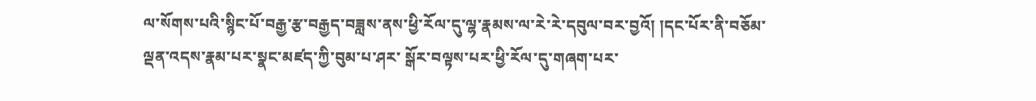ལ་སོགས་པའི་སྙིང་པོ་བརྒྱ་རྩ་བརྒྱད་བཟླས་ནས་ཕྱི་རོལ་དུ་ལྷ་རྣམས་ལ་རེ་རེ་དབུལ་བར་བྱའོ། །དང་པོར་ནི་བཅོམ་ལྡན་འདས་རྣམ་པར་སྣང་མཛད་ཀྱི་བུམ་པ་ཤར་ སྒོར་བལྟས་པར་ཕྱི་རོལ་དུ་གཞག་པར་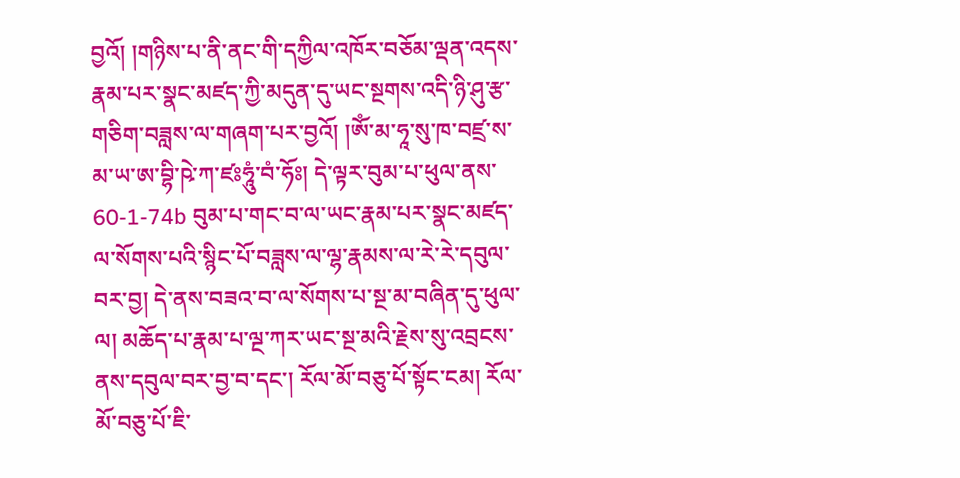བྱའོ། །གཉིས་པ་ནི་ནང་གི་དཀྱིལ་འཁོར་བཅོམ་ལྡན་འདས་རྣམ་པར་སྣང་མཛད་ཀྱི་མདུན་དུ་ཡང་སྔགས་འདི་ཉི་ཤུ་རྩ་གཅིག་བཟླས་ལ་གཞག་པར་བྱའོ། །ཨོཾ་མ་ཧཱ་སུ་ཁ་བཛྲ་ས་མ་ཡ་ཨ་བྷི་ཥེ་ཀ་ཛཿཧཱུཾ་བཾ་ཧོཿ། དེ་ལྟར་བུམ་པ་ཕུལ་ནས་ 60-1-74b བུམ་པ་གང་བ་ལ་ཡང་རྣམ་པར་སྣང་མཛད་ལ་སོགས་པའི་སྙིང་པོ་བཟླས་ལ་ལྷ་རྣམས་ལ་རེ་རེ་དབུལ་བར་བྱ། དེ་ནས་བཟའ་བ་ལ་སོགས་པ་སྔ་མ་བཞིན་དུ་ཕུལ་ལ། མཆོད་པ་རྣམ་པ་ལྔ་ཀར་ཡང་སྔ་མའི་རྗེས་སུ་འབྲངས་ནས་དབུལ་བར་བྱ་བ་དང་། རོལ་མོ་བཅུ་པོ་སྟོང་ངམ། རོལ་མོ་བཅུ་པོ་ཇི་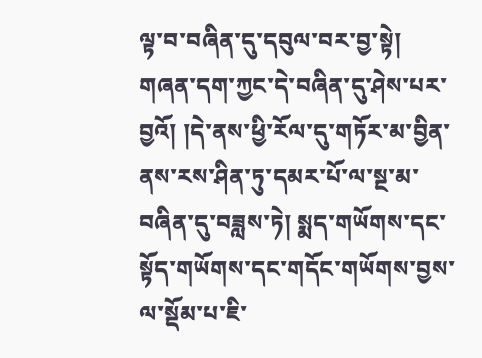ལྟ་བ་བཞིན་དུ་དབུལ་བར་བྱ་སྟེ། གཞན་དག་ཀྱང་དེ་བཞིན་དུ་ཤེས་པར་བྱའོ། །དེ་ནས་ཕྱི་རོལ་དུ་གཏོར་མ་བྱིན་ནས་རས་ཤིན་ཏུ་དམར་པོ་ལ་སྔ་མ་བཞིན་དུ་བཟླས་ཏེ། སྨད་གཡོགས་དང་སྟོད་གཡོགས་དང་གདོང་གཡོགས་བྱས་ལ་སྡོམ་པ་ཇི་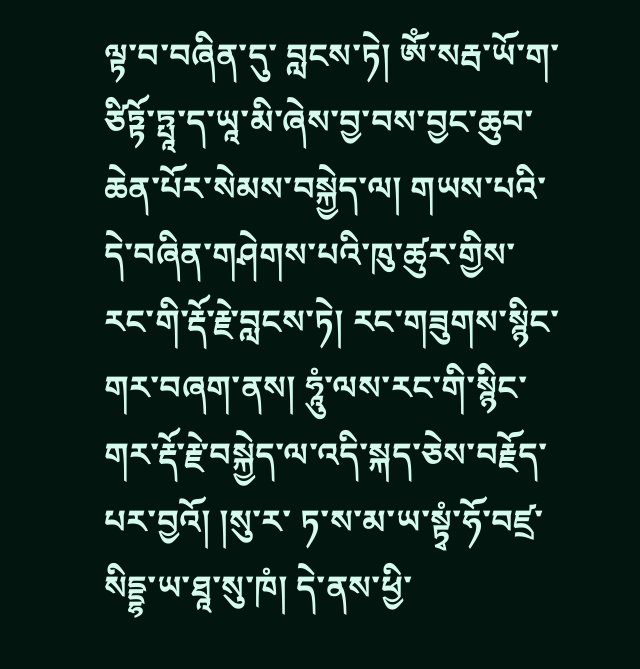ལྟ་བ་བཞིན་དུ་ བླངས་ཏེ། ཨོཾ་སརྦ་ཡོ་ག་ཙིཏྟོ་ཏྤཱ་ད་ཡཱ་མི་ཞེས་བྱ་བས་བྱང་ཆུབ་ཆེན་པོར་སེམས་བསྐྱེད་ལ། གཡས་པའི་དེ་བཞིན་གཤེགས་པའི་ཁུ་ཚུར་གྱིས་རང་གི་རྡོ་རྗེ་བླངས་ཏེ། རང་གཟུགས་སྙིང་གར་བཞག་ནས། ཧཱུཾ་ལས་རང་གི་སྙིང་གར་རྡོ་རྗེ་བསྐྱེད་ལ་འདི་སྐད་ཅེས་བརྗོད་པར་བྱའོ། །སུ་ར་ ཏ་ས་མ་ཡ་སྟྭཾ་ཧོ་བཛྲ་སིདྡྷ་ཡ་ཐཱ་སུ་ཁཾ། དེ་ནས་ཕྱི་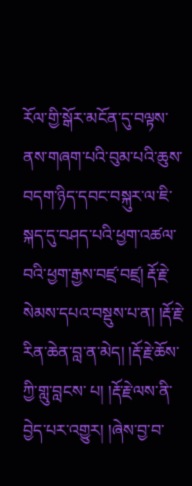རོལ་གྱི་སྒོར་མངོན་དུ་བལྟས་ནས་གཞག་པའི་བུམ་པའི་ཆུས་བདག་ཉིད་དབང་བསྐུར་ལ་ཇི་སྐད་དུ་བཤད་པའི་ཕྱག་འཚལ་བའི་ཕྱག་རྒྱས་བཛྲ་བཛྲ། རྡོ་རྗེ་སེམས་དཔའ་བསྡུས་པ་ན། །རྡོ་རྗེ་རིན་ཆེན་བླ་ན་མེད། །རྡོ་རྗེ་ཆོས་ཀྱི་གླུ་བླངས་ པ། །རྡོ་རྗེ་ལས་ནི་བྱེད་པར་འགྱུར། །ཞེས་བྱ་བ་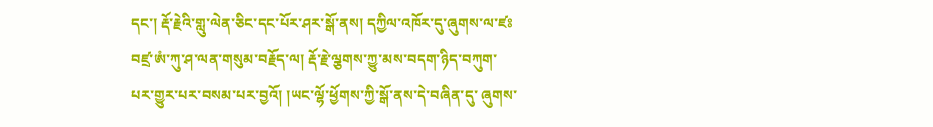དང་། རྡོ་རྗེའི་གླུ་ལེན་ཅིང་དང་པོར་ཤར་སྒོ་ནས། དཀྱིལ་འཁོར་དུ་ཞུགས་ལ་ཛཿབཛྲ་ཨཾ་ཀུ་ཤ་ལན་གསུམ་བརྗོད་ལ། རྡོ་རྗེ་ལྕགས་ཀྱུ་མས་བདག་ཉིད་བཀུག་པར་གྱུར་པར་བསམ་པར་བྱའོ། །ཡང་ལྷོ་ཕྱོགས་ཀྱི་སྒོ་ནས་དེ་བཞིན་དུ་ ཞུགས་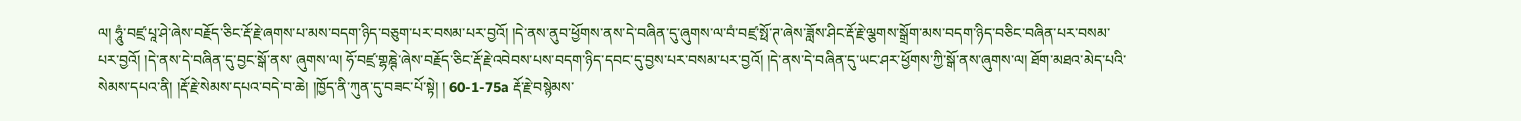ལ། ཧཱུཾ་བཛྲ་པཱ་ཤེ་ཞེས་བརྗོད་ཅིང་རྡོ་རྗེ་ཞགས་པ་མས་བདག་ཉིད་བཅུག་པར་བསམ་པར་བྱའོ། །དེ་ནས་ནུབ་ཕྱོགས་ནས་དེ་བཞིན་དུ་ཞུགས་ལ་བཾ་བཛྲ་སྥོ་ཊ་ཞེས་ཟློས་ཤིང་རྡོ་རྗེ་ལྕགས་སྒྲོག་མས་བདག་ཉིད་བཅིང་བཞིན་པར་བསམ་པར་བྱའོ། །དེ་ནས་དེ་བཞིན་དུ་བྱང་སྒོ་ནས་ ཞུགས་ལ། ཧོ་བཛྲ་གྷཎྚེ་ཞེས་བརྗོད་ཅིང་རྡོ་རྗེ་འབེབས་པས་བདག་ཉིད་དབང་དུ་བྱས་པར་བསམ་པར་བྱའོ། །དེ་ནས་དེ་བཞིན་དུ་ཡང་ཤར་ཕྱོགས་ཀྱི་སྒོ་ནས་ཞུགས་ལ། ཐོག་མཐའ་མེད་པའི་སེམས་དཔའ་ནི། །རྡོ་རྗེ་སེམས་དཔའ་བདེ་བ་ཆེ། །ཁྱོད་ནི་ཀུན་དུ་བཟང་པོ་སྟེ། ། 60-1-75a རྡོ་རྗེ་བསྙེམས་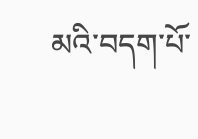མའི་བདག་པོ་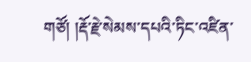གཙོ། །རྡོ་རྗེ་སེམས་དཔའི་ཏིང་འཛིན་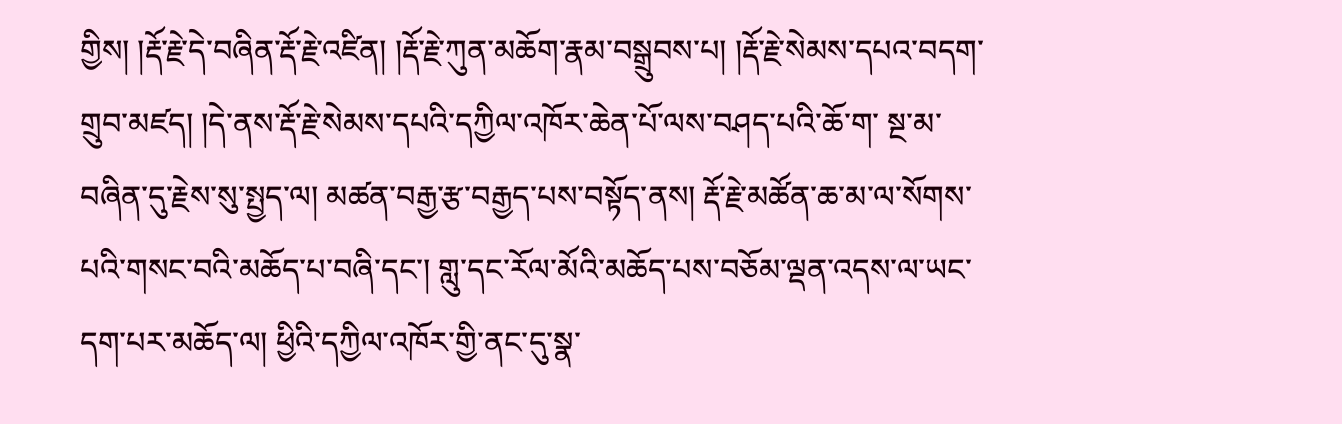གྱིས། །རྡོ་རྗེ་དེ་བཞིན་རྡོ་རྗེ་འཛིན། །རྡོ་རྗེ་ཀུན་མཆོག་རྣམ་བསྒྲུབས་པ། །རྡོ་རྗེ་སེམས་དཔའ་བདག་གྲུབ་མཛད། །དེ་ནས་རྡོ་རྗེ་སེམས་དཔའི་དཀྱིལ་འཁོར་ཆེན་པོ་ལས་བཤད་པའི་ཆོ་ག་ སྔ་མ་བཞིན་དུ་རྗེས་སུ་སྤྱད་ལ། མཚན་བརྒྱ་རྩ་བརྒྱད་པས་བསྟོད་ནས། རྡོ་རྗེ་མཚོན་ཆ་མ་ལ་སོགས་པའི་གསང་བའི་མཆོད་པ་བཞི་དང་། གླུ་དང་རོལ་མོའི་མཆོད་པས་བཅོམ་ལྡན་འདས་ལ་ཡང་དག་པར་མཆོད་ལ། ཕྱིའི་དཀྱིལ་འཁོར་གྱི་ནང་དུ་སྣ་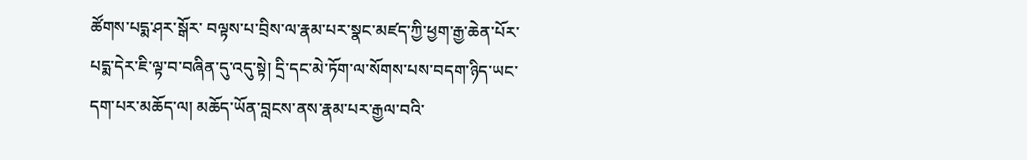ཚོགས་པདྨ་ཤར་སྒོར་ བལྟས་པ་བྲིས་ལ་རྣམ་པར་སྣང་མཛད་ཀྱི་ཕྱག་རྒྱ་ཆེན་པོར་པདྨ་དེར་ཇི་ལྟ་བ་བཞིན་དུ་འདུ་སྟེ། དྲི་དང་མེ་ཏོག་ལ་སོགས་པས་བདག་ཉིད་ཡང་དག་པར་མཆོད་ལ། མཆོད་ཡོན་བླངས་ནས་རྣམ་པར་རྒྱལ་བའི་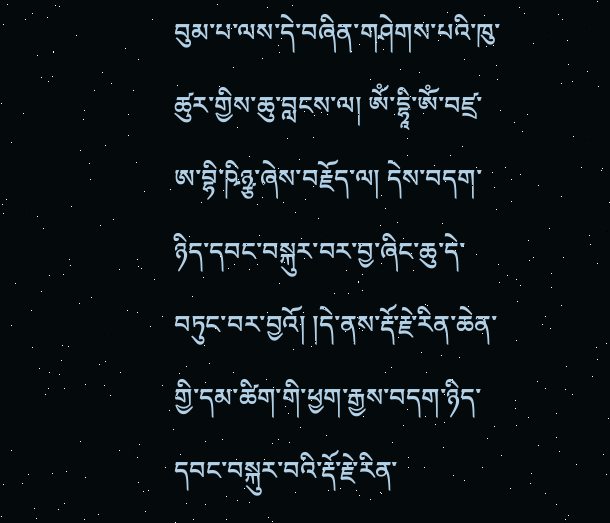བུམ་པ་ལས་དེ་བཞིན་གཤེགས་པའི་ཁུ་ཚུར་གྱིས་ཆུ་བླངས་ལ། ཨོཾ་དྷཱི་ཨོཾ་བཛྲ་ཨ་བྷི་ཥིཉྩ་ཞེས་བརྗོད་ལ། དེས་བདག་ཉིད་དབང་བསྐུར་བར་བྱ་ཞིང་ཆུ་དེ་བཏུང་བར་བྱའོ། །དེ་ནས་རྡོ་རྗེ་རིན་ཆེན་གྱི་དམ་ཚིག་གི་ཕྱག་རྒྱས་བདག་ཉིད་དབང་བསྐུར་བའི་རྡོ་རྗེ་རིན་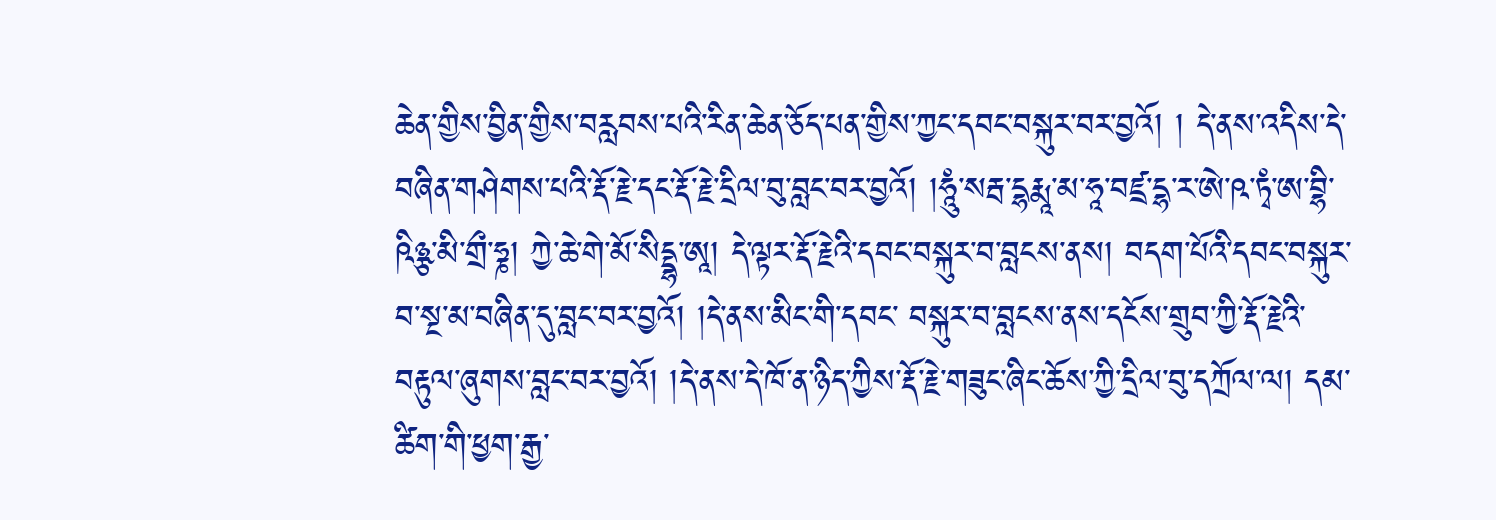ཆེན་གྱིས་བྱིན་གྱིས་བརླབས་པའི་རིན་ཆེན་ཅོད་པན་གྱིས་ཀྱང་དབང་བསྐུར་བར་བྱའོ། ། དེ་ནས་འདིས་དེ་བཞིན་གཤེགས་པའི་རྡོ་རྗེ་དང་རྡོ་རྗེ་དྲིལ་བུ་བླང་བར་བྱའོ། །ཧཱུཾ་སརྦ་དྷརྨཱ་མ་ཧཱ་བཛྲ་དྷ་ར་ཨེ་ཥ་ཏྭཾ་ཨ་བྷི་ཥིཉྩ་མི་གྲྀ་ཧྞ། ཀྱེ་ཆེ་གེ་མོ་སིདྡྷ་ཨཱ། དེ་ལྟར་རྡོ་རྗེའི་དབང་བསྐུར་བ་བླངས་ནས། བདག་པོའི་དབང་བསྐུར་བ་སྔ་མ་བཞིན་དུ་བླང་བར་བྱའོ། །དེ་ནས་མིང་གི་དབང་ བསྐུར་བ་བླངས་ནས་དངོས་གྲུབ་ཀྱི་རྡོ་རྗེའི་བརྟུལ་ཞུགས་བླང་བར་བྱའོ། །དེ་ནས་དེ་ཁོ་ན་ཉིད་ཀྱིས་རྡོ་རྗེ་གཟུང་ཞིང་ཆོས་ཀྱི་དྲིལ་བུ་དཀྲོལ་ལ། དམ་ཚིག་གི་ཕྱག་རྒྱ་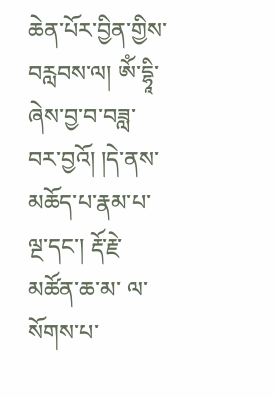ཆེན་པོར་བྱིན་གྱིས་བརླབས་ལ། ཨོཾ་དྷཱི་ཞེས་བྱ་བ་བཟླ་བར་བྱའོ། །དེ་ནས་མཆོད་པ་རྣམ་པ་ལྔ་དང་། རྡོ་རྗེ་མཚོན་ཆ་མ་ ལ་སོགས་པ་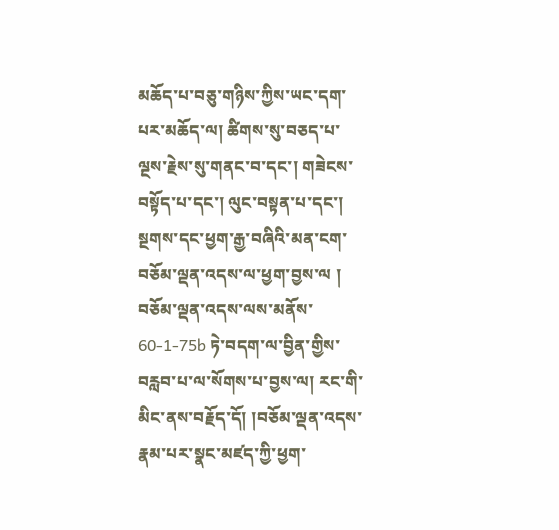མཆོད་པ་བཅུ་གཉིས་ཀྱིས་ཡང་དག་པར་མཆོད་ལ། ཚིགས་སུ་བཅད་པ་ལྔས་རྗེས་སུ་གནང་བ་དང་། གཟེངས་བསྟོད་པ་དང་། ལུང་བསྟན་པ་དང་། སྔགས་དང་ཕྱག་རྒྱ་བཞིའི་མན་ངག་བཅོམ་ལྡན་འདས་ལ་ཕྱག་བྱས་ལ ། བཅོམ་ལྡན་འདས་ལས་མནོས་ 60-1-75b ཏེ་བདག་ལ་བྱིན་གྱིས་བརླབ་པ་ལ་སོགས་པ་བྱས་ལ། རང་གི་མིང་ནས་བརྗོད་དོ། །བཅོམ་ལྡན་འདས་རྣམ་པར་སྣང་མཛད་ཀྱི་ཕྱག་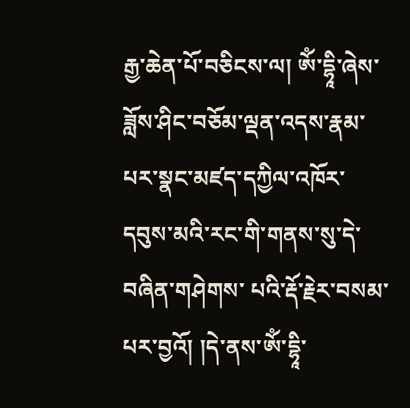རྒྱ་ཆེན་པོ་བཅིངས་ལ། ཨོཾ་དྷཱི་ཞེས་ཟློས་ཤིང་བཅོམ་ལྡན་འདས་རྣམ་པར་སྣང་མཛད་དཀྱིལ་འཁོར་དབུས་མའི་རང་གི་གནས་སུ་དེ་བཞིན་གཤེགས་ པའི་རྡོ་རྗེར་བསམ་པར་བྱའོ། །དེ་ནས་ཨོཾ་དྷཱི་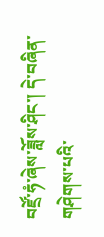བཛྲོ་ཧཾ་ཞེས་ཟློས་ཤིང་། དེ་བཞིན་གཤེགས་པའི་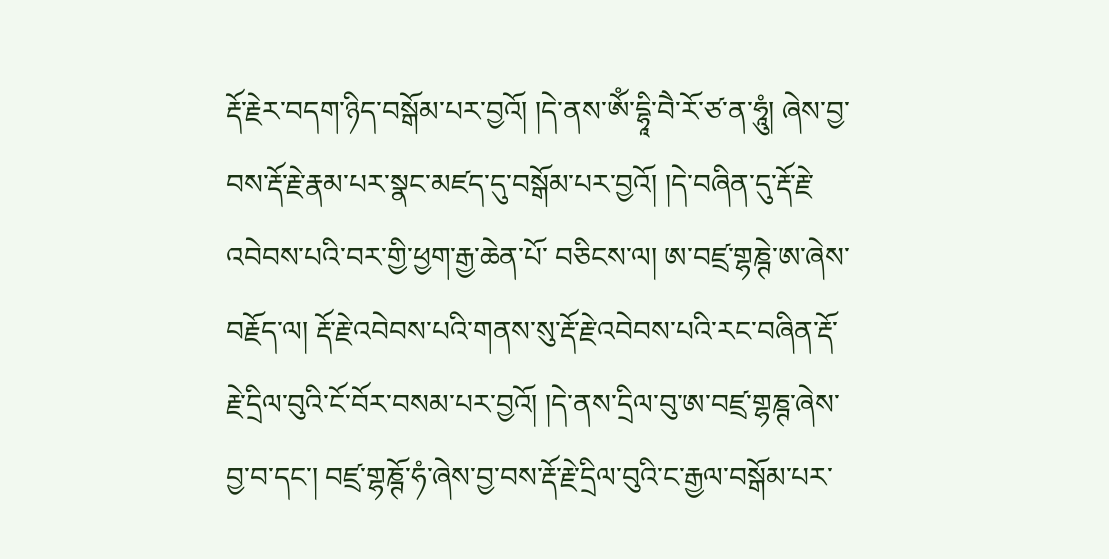རྡོ་རྗེར་བདག་ཉིད་བསྒོམ་པར་བྱའོ། །དེ་ནས་ཨོཾ་དྷཱི་བཻ་རོ་ཙ་ན་ཧཱུཾ། ཞེས་བྱ་བས་རྡོ་རྗེ་རྣམ་པར་སྣང་མཛད་དུ་བསྒོམ་པར་བྱའོ། །དེ་བཞིན་དུ་རྡོ་རྗེ་འབེབས་པའི་བར་གྱི་ཕྱག་རྒྱ་ཆེན་པོ་ བཅིངས་ལ། ཨ་བཛྲ་གྷཎྚེ་ཨ་ཞེས་བརྗོད་ལ། རྡོ་རྗེ་འབེབས་པའི་གནས་སུ་རྡོ་རྗེ་འབེབས་པའི་རང་བཞིན་རྡོ་རྗེ་དྲིལ་བུའི་ངོ་བོར་བསམ་པར་བྱའོ། །དེ་ནས་དྲིལ་བུ་ཨ་བཛྲ་གྷཎྚ་ཞེས་བྱ་བ་དང་། བཛྲ་གྷཎྚོ་ཧཾ་ཞེས་བྱ་བས་རྡོ་རྗེ་དྲིལ་བུའི་ང་རྒྱལ་བསྒོམ་པར་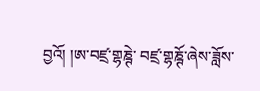བྱའོ། །ཨ་བཛྲ་གྷཎྚེ་ བཛྲ་གྷཎྚོ་ཞེས་ཟློས་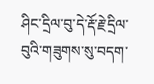ཤིང་དྲིལ་བུ་དེ་རྡོ་རྗེ་དྲིལ་བུའི་གཟུགས་སུ་བདག་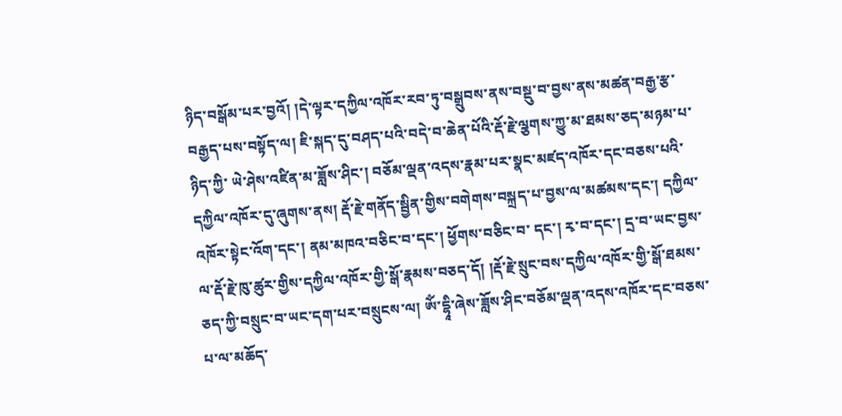ཉིད་བསྒོམ་པར་བྱའོ། །དེ་ལྟར་དཀྱིལ་འཁོར་རབ་ཏུ་བསྒྲུབས་ནས་བསྡུ་བ་བྱས་ནས་མཚན་བརྒྱ་རྩ་བརྒྱད་པས་བསྟོད་ལ། ཇི་སྐད་དུ་བཤད་པའི་བདེ་བ་ཆེན་པོའི་རྡོ་རྗེ་ལྕགས་ཀྱུ་མ་ཐམས་ཅད་མཉམ་པ་ཉིད་ཀྱི་ ཡེ་ཤེས་འཛིན་མ་ཟློས་ཤིང་། བཅོམ་ལྡན་འདས་རྣམ་པར་སྣང་མཛད་འཁོར་དང་བཅས་པའི་དཀྱིལ་འཁོར་དུ་ཞུགས་ནས། རྡོ་རྗེ་གནོད་སྦྱིན་གྱིས་བགེགས་བསྐྲད་པ་བྱས་ལ་མཚམས་དང་། དཀྱིལ་འཁོར་སྟེང་འོག་དང་། ནམ་མཁའ་བཅིང་བ་དང་། ཕྱོགས་བཅིང་བ་ དང་། རྭ་བ་དང་། དྲ་བ་ཡང་བྱས་ལ་རྡོ་རྗེ་ཁུ་ཚུར་གྱིས་དཀྱིལ་འཁོར་གྱི་སྒོ་རྣམས་བཅད་དོ། །རྡོ་རྗེ་སྲུང་བས་དཀྱིལ་འཁོར་གྱི་སྒོ་ཐམས་ཅད་ཀྱི་བསྲུང་བ་ཡང་དག་པར་བསྲུངས་ལ། ཨོཾ་དྷཱི་ཞེས་ཟློས་ཤིང་བཅོམ་ལྡན་འདས་འཁོར་དང་བཅས་པ་ལ་མཆོད་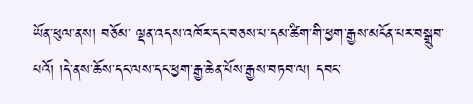ཡོན་ཕུལ་ནས། བཅོམ་ ལྡན་འདས་འཁོར་དང་བཅས་པ་དམ་ཚིག་གི་ཕྱག་རྒྱས་མངོན་པར་བསྒྲུབ་པའོ། །དེ་ནས་ཆོས་དང་ལས་དང་ཕྱག་རྒྱ་ཆེན་པོས་རྒྱས་བཏབ་ལ། དབང་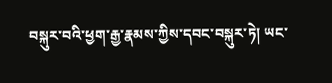བསྐུར་བའི་ཕྱག་རྒྱ་རྣམས་ཀྱིས་དབང་བསྐུར་ཏེ། ཡང་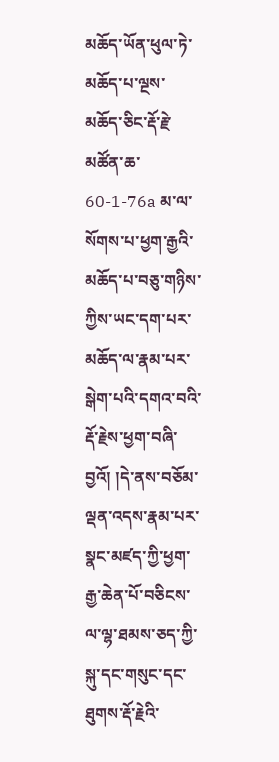མཆོད་ཡོན་ཕུལ་ཏེ་མཆོད་པ་ལྔས་མཆོད་ཅིང་རྡོ་རྗེ་མཚོན་ཆ་ 60-1-76a མ་ལ་སོགས་པ་ཕྱག་རྒྱའི་མཆོད་པ་བཅུ་གཉིས་ཀྱིས་ཡང་དག་པར་མཆོད་ལ་རྣམ་པར་སྒེག་པའི་དགའ་བའི་རྡོ་རྗེས་ཕྱག་བཞི་བྱའོ། །དེ་ནས་བཅོམ་ལྡན་འདས་རྣམ་པར་སྣང་མཛད་ཀྱི་ཕྱག་རྒྱ་ཆེན་པོ་བཅིངས་ལ་ལྷ་ཐམས་ཅད་ཀྱི་སྐུ་དང་གསུང་དང་ཐུགས་རྡོ་རྗེའི་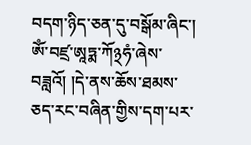བདག་ཉིད་ཅན་དུ་བསྒོམ་ཞིང་། ཨོཾ་བཛྲ་ཨཱཏྨ་ཀོ྅ཧཾ་ཞེས་བཟླའོ། །དེ་ནས་ཆོས་ཐམས་ཅད་རང་བཞིན་གྱིས་དག་པར་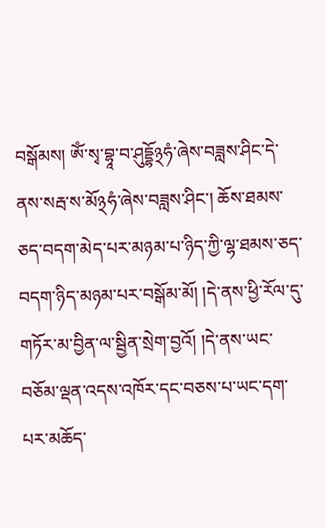བསྒོམས། ཨོཾ་སྭ་བྷཱ་བ་ཤུདྡྷོ྅ཧཾ་ཞེས་བཟླས་ཤིང་དེ་ནས་སརྦ་ས་མོ྅ཧཾ་ཞེས་བཟླས་ཤིང་། ཆོས་ཐམས་ཅད་བདག་མེད་པར་མཉམ་པ་ཉིད་ཀྱི་ལྷ་ཐམས་ཅད་ བདག་ཉིད་མཉམ་པར་བསྒོམ་མོ། །དེ་ནས་ཕྱི་རོལ་དུ་གཏོར་མ་བྱིན་ལ་སྦྱིན་སྲེག་བྱའོ། །དེ་ནས་ཡང་བཅོམ་ལྡན་འདས་འཁོར་དང་བཅས་པ་ཡང་དག་པར་མཆོད་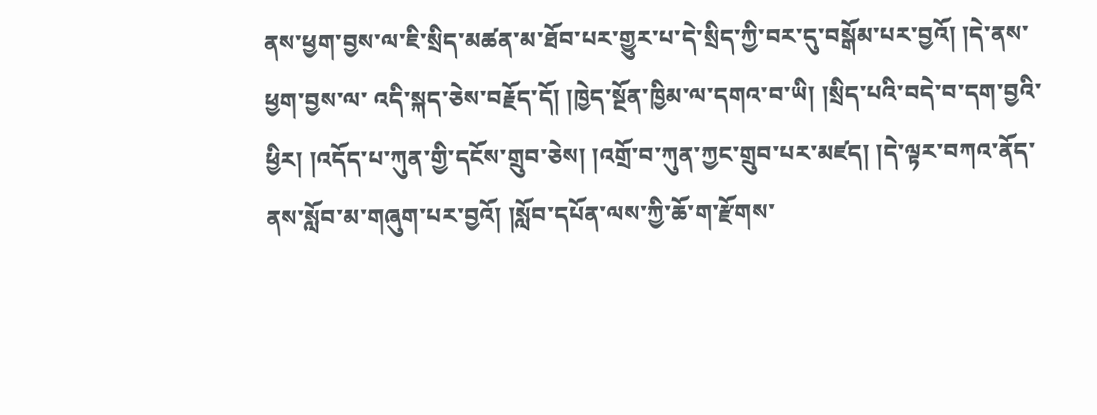ནས་ཕྱག་བྱས་ལ་ཇི་སྲིད་མཚན་མ་ཐོབ་པར་གྱུར་པ་དེ་སྲིད་ཀྱི་བར་དུ་བསྒོམ་པར་བྱའོ། །དེ་ནས་ཕྱག་བྱས་ལ་ འདི་སྐད་ཅེས་བརྗོད་དོ། །ཁྱེད་སྔོན་ཁྱིམ་ལ་དགའ་བ་ཡི། །སྲིད་པའི་བདེ་བ་དག་བྱའི་ཕྱིར། །འདོད་པ་ཀུན་གྱི་དངོས་གྲུབ་ཅེས། །འགྲོ་བ་ཀུན་ཀྱང་གྲུབ་པར་མཛད། །དེ་ལྟར་བཀའ་ནོད་ནས་སློབ་མ་གཞུག་པར་བྱའོ། །སློབ་དཔོན་ལས་ཀྱི་ཆོ་ག་རྫོགས་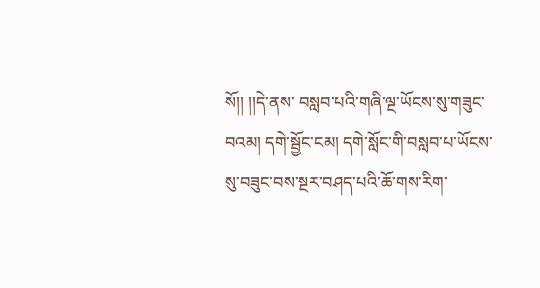སོ།། །།དེ་ནས་ བསླབ་པའི་གཞི་ལྔ་ཡོངས་སུ་གཟུང་བའམ། དགེ་སྦྱོང་ངམ། དགེ་སློང་གི་བསླབ་པ་ཡོངས་སུ་བཟུང་བས་སྔར་བཤད་པའི་ཆོ་གས་རིག་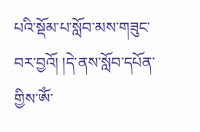པའི་སྡོམ་པ་སློབ་མས་གཟུང་བར་བྱའོ། །དེ་ནས་སློབ་དཔོན་གྱིས་ཨོཾ་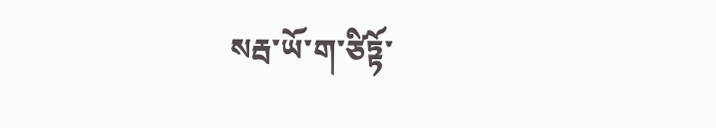སརྦ་ཡོ་ག་ཙིཏྟོ་